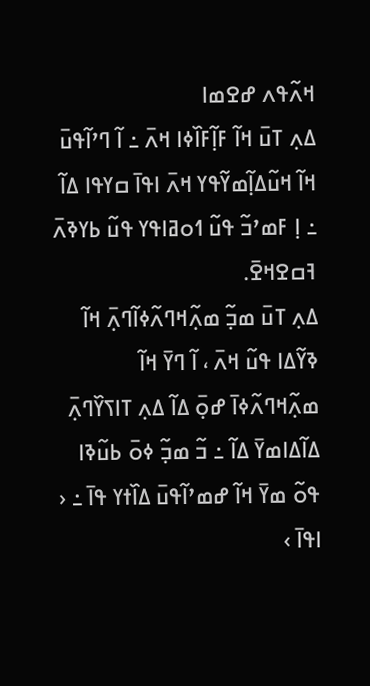ߞߍ߬ߟߍ ߝߐߘߊ
ߡߍ߲ ߠߎ߫ ߞߊ߬ ߓߊ߲߬ߓߊ߰ߦߊ ߞߍ߫ ߸ ߊ߬ ߣߴߊ߬ߟߎ߫ ߞߊ߬ ߞߎ߬ߡߊ߲߬ߘߌ߬ߟߌ ߞߍ߫ ߊߟߊ߫ ߛߌߟߊ ߡߊ߬ ߸ ߊ߲ ߓߘߴߏ߬ ߟߎ߬ ߗߋߥߊߟߌ ߟߎ߬ ߕߌߢߍ߫ ߔߛߐߞߐ߫.
ߡߍ߲ ߠߎ߫ ߘߏ߲߬ ߘߍ߲߬ߞߣߍ߬ߦߊ߬ߣߍ߲߫ ߞߊ߬ ߢߌ߬ߡߊ ߟߎ߬ ߞߍ߫ ، ߊ߬ ߣߌ߫ ߞߊ߬ ߘߍ߲߬ߞߣߍ߬ߦߊ߫ ߝߋ߲߫ ߡߊ߬ ߡߍ߲ ߠߊߖߌ߰ߣߍ߲߫ ߡߊ߬ߡߊߘߌ߫ ߡߊ߬ ߸ ߏ߬ ߘߏ߲߬ ߦߋ߫ ߕߎ߬ߢߊ ߟߋ߬ ߘߌ߫ ߞߊ߬ ߝߘߴߊ߬ߟߎ߫ ߡߊ߰ߙߌ ߟߊ߫ ߸ ‹ ߊߟߊ߫ ›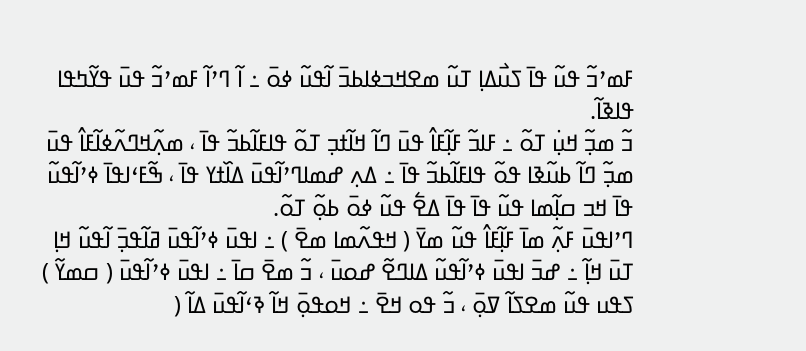ߓߘߴߏ߬ ߟߎ߬ ߟߊ߫ ߖߎ߯ߡߊ߲ ߠߎ߬ ߘߐߞߏߦߊߕߏ߫ ߊ߬ߟߎ߬ ߦߋ߫ ߸ ߊ߬ ߣߴߊ߬ ߓߘߴߏ߬ ߟߎ߫ ߟߌ߬ߤߟߊ ߟߊߢߊ߬.
ߏ߬ ߘߏ߲߬ ߞߎ߲߭ ߠߋ߬ ߸ ߓߊߏ߬ ߓߊ߲߬ߓߊ߮ ߟߎ߫ ߣߊ߬ ߞߊ߬ߙߏ߲ ߠߋ߬ ߟߊߓߊ߬ߕߏ߬ ߟߊ߫ ، ߘߍ߲߬ߞߣߍ߬ߦߊ߬ߓߊ߮ ߟߎ߫ ߘߏ߲߬ ߣߊ߬ ߕߎ߬ߢߊ ߟߋ߬ ߟߊߓߊ߬ߕߏ߬ ߟߊ߫ ߸ ߡߍ߲ ߝߘߊߣߴߊ߬ߟߎ߫ ߡߊ߰ߙߌ ߟߊ߫ ، ߒ߬ߓߵߊߟߊ߫ ߦߴߊ߬ߟߎ߬ ߟߊ߫ ߞߏ ߛߊ߲߬ߘߊ ߟߎ߬ ߟߊ߫ ߟߊ߫ ߡߐ߱ ߟߎ߬ ߦߋ߫ ߕߋ߲߬ ߠߋ߬.
ߣߴߊߟߎ߫ ߓߍ߲߬ ߘߊ߫ ߓߊ߲߬ߓߊ߮ ߟߎ߬ ߘߌ߫ ( ߞߟߍ߬ߘߊ ߘߐ߫ ) ߸ ߊߟߎ߫ ߦߴߊ߬ߟߎ߫ ߥߊ߬ߟߏ߲߫ ߊ߬ߟߎ߬ ߞߊ߲ ߠߎ߫ ߞߊ߲߬ ߸ ߝߏ߫ ߊߟߎ߫ ߦߴߊ߬ߟߎ߬ ߡߊߣߐ߬ ߝߋߎ߫ ، ߏ߬ ߘߐ߫ ߛߊ߫ ߸ ߊߟߎ߫ ߦߴߊ߬ߟߎ߫ ( ߛߘߌ߬ ) ߖߟߎ ߟߎ߬ ߘߐߖߊ߬ ߜߋ߲߫ ، ߏ߬ ߟߋ ߞߐ߫ ߸ ߞߋߟߋ߲߫ ߞߊ߬ ߢߵߊ߬ߟߎ߫ ߡߊ߬ (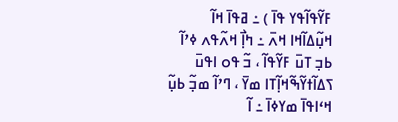ߓߌ߬ߟߊ߬ߟߌ ߟߊ߫ ) ߸ ߥߟߊ߫ ߞߊ߬ ߞߎ߲߬ߡߊ߬ߞߊ ߞߍ߫ ߸ ߤߊ߲߯ ߞߍ߬ߟߍ ߦߴߊ߬ ߕߏ߲ ߠߎ߫ ߓߌ߬ߟߊ߬ ، ߏ߬ ߟߋ ߊߟߎ߫ ߖߡߊ߬ߙߌ߬ߒ߬ߞߊ߲߬ߠߊ ߘߌ߫ ، ߣߴߊ߬ ߘߏ߲߬ ߕߎ߲߬ ߞߵߊߟߊ߫ ߘߌߦߊ߫ ߸ ߊ߬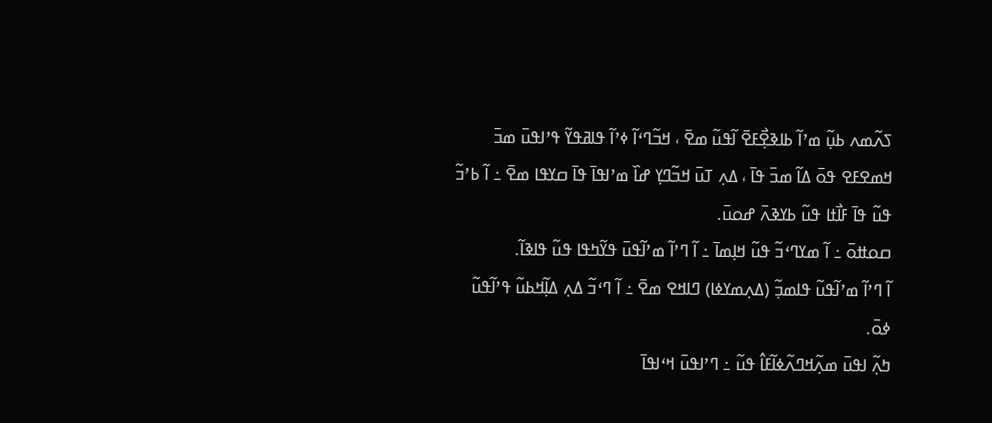ߖߍ߬ߘߍ ߕߎ߲߬ ߘߴߊ߬ ߕߊߢߐ߲߯ߓߐ߫ ߊ߬ߟߎ߬ ߘߐ߫ ، ߞߏ߬ߣߵߊ߬ ߦߴߊ߬ ߟߊߥߟߌ߬ ߟߴߊߟߎ߫ ߘߏ߫ ߞߘߐߓߐ ߟߋ߫ ߡߊ߬ ߘߏ߫ ߟߊ߫ ، ߡߍ߲ ߠߎ߫ ߞߏ߬ߣߌ߲ ߝߊ߰ ߘߴߊߟߊ߫ ߟߊ߫ ߛߌߟߊ ߘߐ߫ ߸ ߊ߬ ߕߴߏ߬ ߟߎ߬ ߟߊ߫ ߓߊ߯ߙߊ ߟߎ߬ ߕߌߢߍ߫ ߝߋߎ߫.
ߛߋߚߋ߫ ߸ ߊ߬ ߘߌߣߵߏ߬ ߟߎ߬ ߞߊ߲ߘߊ߫ ߸ ߊ߬ ߣߴߊ߬ ߘߴߊ߬ߟߎ߫ ߟߌ߬ߤߟߊ ߟߎ߬ ߟߊߢߊ߬.
ߊ߬ ߣߴߊ߬ ߘߴߊ߬ߟߎ߬ ߟߊߘߏ߲߬ (ߡߍ߲ߘߌߦߊ) ߣߊߞߐ ߘߐ߫ ߸ ߊ߬ ߣߵߏ߬ ߡߍ߲ ߡߊ߲߬ߞߕߎ߬ ߟߴߊ߬ߟߎ߬ ߦߋ߫.
ߤߍ߲߬ ߊߟߎ߫ ߘߍ߲߬ߞߣߍ߬ߦߊ߬ߓߊ߮ ߟߎ߬ ߸ ߣߴߊߟߎ߫ ߞߵߊߟߊ߫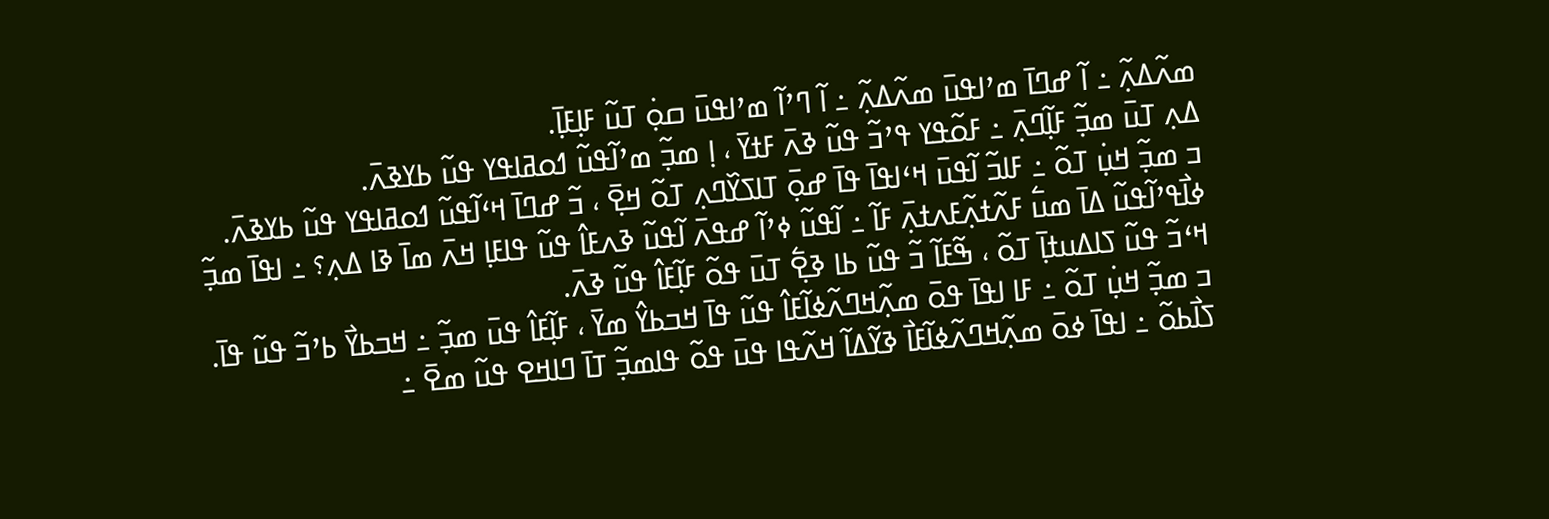ߘߍ߬ߡߍ߲߬ ߸ ߊ߬ ߝߣߊ߫ ߘߴߊߟߎ߫ ߘߍ߬ߡߍ߲߬ ߸ ߊ߬ ߣߴߊ߬ ߘߴߊߟߎ߫ ߛߋ߲߭ ߠߎ߬ ߓߊ߲ߓߊ߲߫.
ߡߍ߲ ߠߎ߫ ߘߏ߲߬ ߓߊ߲߬ߣߍ߲߫ ߸ ߓߋ߬ߟߌ ߟߴߏ߬ ߟߎ߬ ߢߍ߫ ߓߙߌ߫ ، ߊ߲ ߘߏ߲߬ ߘߴߊ߬ߟߎ߬ ߗߋߥߊߟߌ ߟߎ߬ ߕߌߢߍ߫.
ߏ ߘߏ߲߬ ߞߎ߲߭ ߠߋ߬ ߸ ߓߊߏ߬ ߊ߬ߟߎ߫ ߞߵߊߟߊ߫ ߟߊ߫ ߝߋ߲߫ ߠߊߖߌ߰ߣߍ߲ ߠߋ߬ ߞߐ߲߫ ، ߏ߬ ߝߣߊ߫ ߞߵߊ߬ߟߎ߬ ߗߋߥߊߟߌ ߟߎ߬ ߕߌߢߍ߫.
ߦߊ߯ߟߴߊ߬ߟߎ߬ ߡߊ߫ ߘߎ߱ ߓߍ߬ߙߍ߲߬ߓߍߙߍ߲߫ ߓߊ߬ ߸ ߊ߬ߟߎ߬ ߦߴߊ߬ ߝߟߍ߫ ߊ߬ߟߎ߬ ߢߍߓߊ߮ ߟߎ߬ ߟߊߓߊ߲ ߞߍ߫ ߘߊ߫ ߢߊ ߡߍ߲؟ ߸ ߊߟߊ߫ ߘߏ߲߬ ߞߵߏ߬ ߟߎ߬ ߖߊߡߎߙߊ߲߫ ߠߋ߬ ، ߒ߬ߓߊ߬ ߏ߬ ߟߎ߬ ߕߊ ߢߐ߲߱ ߠߎ߫ ߟߋ߬ ߓߊ߲߬ߓߊ߮ ߟߎ߬ ߢߍ߫.
ߏ ߘߏ߲߬ ߞߎ߲߭ ߠߋ߬ ߸ ߓߊ ߊߟߊ߫ ߟߋ߫ ߘߍ߲߬ߞߣߍ߬ߦߊ߬ߓߊ߮ ߟߎ߬ ߟߊ߫ ߞߏߕߌ߮ ߘߌ߫ ، ߓߊ߲߬ߓߊ߮ ߟߎ߫ ߘߏ߲߬ ߸ ߞߏߕߌ߯ ߕߴߏ߬ ߟߎ߬ ߟߊ߫.
ߖߊ߯ߕߋ߬ ߸ ߊߟߊ߫ ߦߋ߫ ߘߍ߲߬ߞߣߍ߬ߦߊ߬ߓߊ߯ ߢߌ߬ߡߊ߬ ߞߍ߬ߟߊ ߟߎ߫ ߟߋ߬ ߟߊߘߏ߲߬ ߠߊ߫ ߣߊߞߐ ߟߎ߬ ߘߐ߫ ߸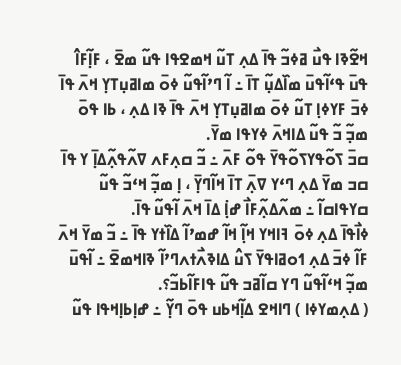ߞߐ߬ߢߊ ߟߎ߯ ߥߦߏ߬ ߟߊ߫ ߡߍ߲ ߠߎ߬ ߞߘߐߟߊ ߟߎ߬ ߘߐ߫ ، ߓߊ߲߬ߓߊ߮ ߟߎ߫ ߟߵߊ߬ߟߎ߫ ߘߊ߰ߡߎ߲߬ ߠߊ߫ ߸ ߊ߬ ߣߴߊ߬ߟߎ߬ ߦߋ߫ ߘߊߥߎ߲ߠߌ߲ ߞߍ߫ ߟߊ߫ ߦߏ߫ ߓߌߦߊ߲ ߠߎ߬ ߦߋ߫ ߘߊߥߎ߲ߠߌ߲ ߞߍ߫ ߟߊ߫ ߢߊ ߡߍ߲ ، ߕߊ ߟߋ߫ ߘߏ߲߬ ߏ߬ ߟߎ߬ ߡߊߞߍ߫ ߦߌߟߊ ߘߌ߫.
ߛߏ߫ ߖߋ߬ߟߌߖߋ߬ߟߌ߫ ߟߋ߬ ߓߍ߫ ߸ ߏ߬ ߛߍ߲ߓߍ ߜߍ߬ߟߍ߲߬ߡߊ߲߫ ߌ ߟߊ߫ ߛߏ ߘߌ߫ ߡߍ߲ ߣߵߌ ߜߍ߲߫ ߠߊ߫ ߞߊ߬ߣߌ߲߫ ، ߊ߲ ߘߏ߲߬ ߞߵߏ߬ ߟߎ߬ ߛߌߟߊߛߊ߬ ߸ ߘߍ߬ߡߍ߲߬ߓߊ߯ ߝߊ߲߭ ߡߊ߫ ߞߍ߫ ߊ߬ߟߎ߬ ߟߊ߫.
ߦߊ߯ߟߊ߫ ߡߍ߲ ߦߋ߫ ߔߊߞߌ ߞߊ߲߬ ߞߊ߬ ߝߘߴߊ߬ ߡߊ߰ߙߌ ߟߊ߫ ߸ ߏ߬ ߘߌ߫ ߞߍ߫ ߓߊ߬ ߦߏ߫ ߡߍ߲ ߗߋߥߊߟߌ߫ ߖߎ߮ ߡߊߢߍ߯ߙߍߣߴߊ߬ ߢߊߞߘߐ߫ ߸ ߊ߬ߟߎ߫ ߘߏ߲߬ ߞߵߊ߬ߟߎ߬ ߣߌ ߛߊ߬ߥߏ ߟߎ߬ ߟߊߓߊ߬ߕߏ߬؟.
( ߡߍ߲ߘߌߦߊ ) ߣߊߞߐ ߡߊ߲߬ߞߕߎ ߟߋ߫ ߣߌ߲߬ ߸ ߝߊ߲ߕߊ߲ߞߟߊ ߟߎ߬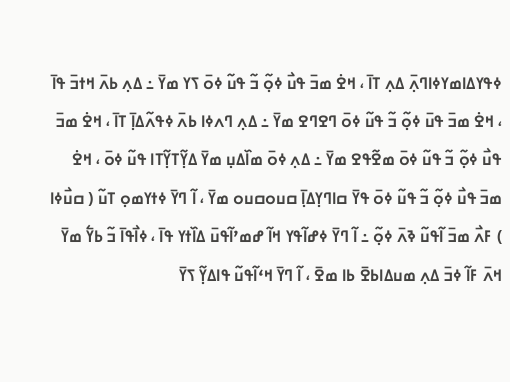ߦߟߌߡߊߘߌߦߊߣߍ߲߫ ߡߍ߲ ߠߊ߫ ، ߞߐ߭ ߘߏ߫ ߟߎ߯ ߦߋ߲߬ ߏ߬ ߟߎ߬ ߦߋ߫ ߖߌ ߘߌ߫ ߸ ߡߍ߲ ߕߍ߫ ߞߙߏ߫ ߟߊ߫ ، ߞߐ߭ ߘߏ߫ ߟߎ߫ ߦߋ߲߬ ߏ߬ ߟߎ߬ ߦߋ߫ ߣߐߣߐ ߘߌ߫ ߸ ߡߍ߲ ߣߍߦߊ ߕߍ߫ ߦߟߍ߬ߡߊ߲߫ ߠߊ߫ ، ߞߐ߭ ߘߏ߫ ߟߎ߯ ߦߋ߲߬ ߏ߬ ߟߎ߬ ߦߋ߫ ߘߐ߬ߟߐ ߘߌ߫ ߸ ߡߍ߲ ߦߋ߫ ߘߊ߰ߡߎ߲ ߘߌ߫ ߡߌ߲߬ߠߌ߲߬ߠߊ ߟߎ߬ ߦߋ߫ ، ߞߐ߭ ߘߏ߫ ߟߎ߯ ߦߋ߲߬ ߏ߬ ߟߎ߬ ߦߋ߫ ߟߌ߫ ߛߊߣߌ߲ߡߊ߲߫ ߛߎߋߛߎߋ ߘߌ߫ ، ߊ߬ ߣߌ߫ ߦߙߌߘߋ߲ ߠߎ߬ ( ߛߎ߯ߦߊ ) ߓߍ߯ ߘߏ߫ ߊ߬ߟߎ߬ ߢߍ߫ ߦߋ߲߬ ߸ ߊ߬ ߣߌ߫ ߦߝߊ߬ߟߌ ߞߊ߬ ߝߘߴߊ߬ߟߎ߫ ߡߊ߰ߙߌ ߟߊ߫ ، ߦߊ߯ߟߊ߫ ߏ߬ ߕߌ߱ ߘߌ߫ ߞߍ߫ ߓߊ߬ ߦߏ߫ ߡߍ߲ ߘߎߡߊߕߐ߫ ߕߊ ߘߐ߫ ، ߊ߬ ߣߌ߫ ߞߵߊ߬ߟߎ߬ ߟߊߡߌ߲߬ ߖߌ߫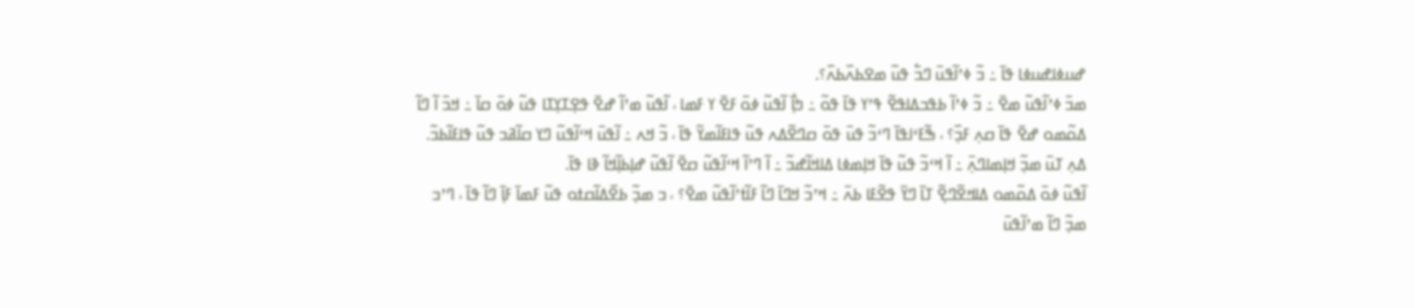ߝߎߦߊߝߎߦߊ ߟߊ߫ ߸ ߏ߬ ߦߴߊ߬ߟߎ߫ ߣߏ߱ ߟߎ߬ ߘߐߕߍ߰ߕߍ߰؟.
ߘߏ߫ ߦߴߊ߬ߟߎ߬ ߘߐ߫ ߸ ߏ߬ ߦߴߊ߬ ߕߟߏߡߊߟߐ߬ ߟߴߌ ߟߊ߫ ߟߋ߬ ߸ ߤߊ߲߯ ߊ߬ߟߎ߬ ߦߋ߫ ߓߐ߫ ߌ ߓߘߊ ، ߊ߬ߟߎ߬ ߘߴߊ߬ ߝߐ߫ ߟߐ߲ߠߌ߲ߠߊ ߟߎ߬ ߦߋ߫ ߛߊ߫ ߸ ߞߏ߫ ߊ߬ ߣߊ߬ ߡߋ߬ߘߋ ߝߐ߫ ߟߊ߫ ߛߍ߲ ߓߏ߲߰؟ ، ߒ߬ߓߵߊߟߊ߫ ߣߵߏ߬ ߟߎ߫ ߟߋ߫ ߛߣߐ߬ߡߍ ߟߎ߬ ߟߊߓߊ߬ߘߌ߬ ߟߊ߫ ، ߏ߬ ߞߍ ߸ ߊ߬ߟߎ߫ ߞߵߊ߬ߟߎ߬ ߣߌ ߛߊ߬ߥߏ ߟߎ߬ ߟߊߓߊ߬ߕߏ߬.
ߡߍ߲ ߠߎ߫ ߘߏ߲߬ ߞߊ߲ߘߊߣߍ߲߫ ߸ ߊ߬ ߞߵߏ߬ ߟߎ߬ ߟߊ߫ ߞߊ߲ߘߦߊ ߡߊߞߊ߬ߝߏ߬ ߸ ߊ߬ ߣߴߊ߬ ߞߵߊ߬ߟߎ߬ ߛߐ߫ ߊ߬ߟߎ߬ ߝߊ߲ߕߊ߲߬ߞߊ߬ ߢߊ ߟߊ߫.
ߊ߬ߟߎ߬ ߦߋ߫ ߡߋ߬ߘߋ ߡߊߞߐ߬ߣߐ߲߬ ߠߊ߫ ߣߌ߫ ߟߐ߬ߓߊ ߕߍ߫ ߸ ߞߴߏ߬ ߞߣߊ߫ ߣߊ߬ ߓߊ߬ߙߴߊ߬ߟߎ߬ ߘߐ߫؟ ، ߏ ߘߏ߲߬ ߕߐ߰ߡߊ߬ߛߙߋ ߟߎ߬ ߓߘߊ߫ ߓߊ߲߫ ߣߊ߬ ߟߊ߫ ، ߣߴߏ ߘߏ߲߬ ߣߊ߬ ߘߴߊ߬ߟߎ߫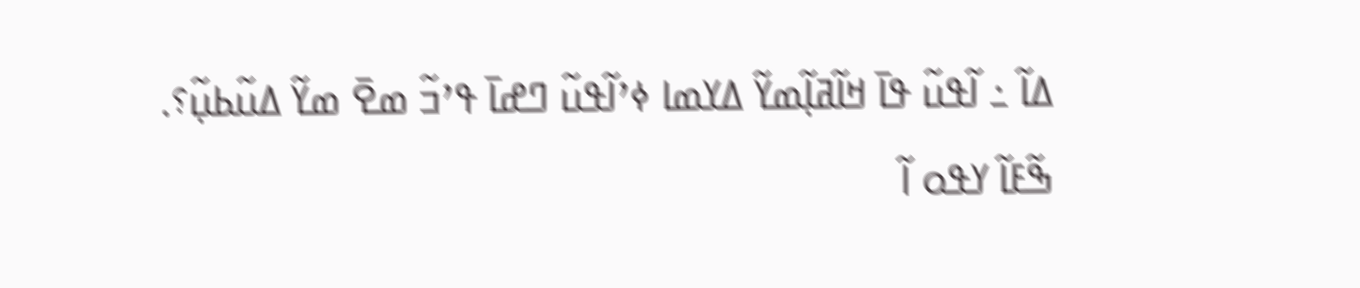ߡߊ߬ ߸ ߊ߬ߟߎ߬ ߟߊ߫ ߞߊ߬ߥߊ߲߬ߘߌ߬ ߡߌߘߊ ߦߴߊ߬ߟߎ߬ ߣߝߊ߫ ߟߴߏ߬ ߘߐ߫ ߘߌ߬ ߡߎ߬ߕߎ߲߬؟.
ߒ߬ߓߊ߬ ߌߟߋ ߊ߬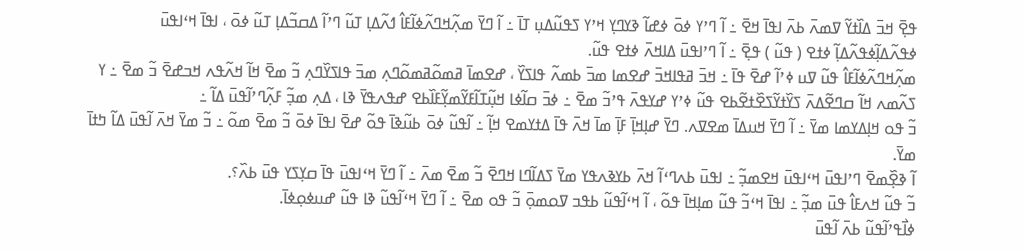ߟߐ߲߫ ߞߏ߫ ߡߊ߰ߙߌ߬ ߜߘߍ߫ ߕߍ߫ ߊߟߊ߫ ߞߐ߫ ߸ ߊ߬ ߣߴߌ ߦߋ߫ ߦߝߊ߬ ߢߌߣߌ߲ ߞߴߌ ߖߟߎ߬ߡߎ߲ ߠߊ߫ ߸ ߊ߬ ߣߌ߫ ߘߍ߲߬ߞߣߍ߬ߦߊ߬ߓߊ߮ ߗߍ߬ߡߊ߲ ߠߎ߬ ߣߴߊ߬ ߡߛߏ߬ߡߊ߲ ߠߎ߬ ߦߋ߫ ، ߊߟߊ߫ ߞߵߊߟߎ߫ ߦߟߍ߬ߡߊ߲߬ߦߟߍ߬ߡߊ߲߬ ߦߙߐ ( ߟߎ߬ ) ߟߐ߲߫ ߸ ߊ߬ ߣߴߊߟߎ߫ ߡߊߞߍ߫ ߦߙߐ ߟߎ߬.
ߘߍ߲߬ߞߣߍ߬ߦߊ߬ߓߊ߮ ߟߎ߬ ߜߎ ߦߴߊ߬ ߝߐ߫ ߟߊ߫ ߸ ߞߏ߫ ߥߟߊߞߏ߫ ߝߐߘߊ ߘߏ߫ ߕߘߍ߬ ߟߊߖߌ߰ ، ߝߐߘߊ߫ ߥߘߋ߬ߥߘߋ߬ߣߍ߲ ߘߏ߫ ߟߊߖߌ߰ߣߍ߲ ߏ߬ ߘߐ߫ ߞߊ߬ ߞߍ߬ߟߍ ߞߏߝߐ߫ ߏ߬ ߘߐ߫ ߸ ߌ ߖߍ߬ߘߍ ߞߊ߬ ߛߣߐ߬ߡߍ߫ ߖߌ߰ߙߌ߬ߖߐ߰ߙߐ߬ߕߐ ߟߎ߬ ߦߴߌ ߝߌߟߍ߫ ߟߴߏ߬ ߘߐ߫ ߸ ߦߏ߫ ߛߊ߬ߦߊ ߞߎ߲߬ߠߊ߬ߓߌ߬ߘߌ߲߬ߓߊ߰ߕߐ ߝߟߍߟߌ߫ ߢߊ ، ߡߍ߲ ߘߏ߲߬ ߓߍ߲߬ߣߴߊ߬ߟߎ߫ ߡߊ߬ ߸
ߏ߬ ߟߋ ߞߊ߲ߡߌߘߊ ߘߌ߫ ߸ ߊ߬ ߣߌ߫ ߞߎߡߊ߫ ߘߐߜߍ. ߣߌ߫ ߝߊ߲ߞߊ߲߫ ߓߊ߲߫ ߘߊ߫ ߞߍ߫ ߟߊ߫ ߡߙߌߘߐ ߞߊ߲߬ ߸ ߊ߬ߟߎ߬ ߦߋ߫ ߕߎ߬ߢߊ߫ ߟߋ߬ ߝߐ߫ ߊߟߊ߫ ߦߋ߫ ߏ߬ ߘߐ߫ ߘߋ߬ ߸ ߏ߬ ߘߌ߫ ߞߍ߫ ߊ߬ߟߎ߫ ߡߊ߬ ߤߙߊ߫ ߘߌ߫.
ߊ߬ ߢߐ߲߰ߘߐ߫ ߣߴߊߟߎ߫ ߞߵߊߟߎ߫ ߞߐߘߏ߲߬ ߸ ߊߟߎ߫ ߕߍߣߵߊ߬ ߞߍ߫ ߕߌߢߍߟߌ ߘߌ߫ ߖߡߊ߬ߣߊ ߞߣߐ߫ ߏ߬ ߘߐ߫ ߘߍ߫ ߸ ߊ߬ ߣߌ߫ ߞߵߊߟߎ߫ ߟߊ߫ ߛߌ߲ߖߌ ߟߎ߫ ߕߍ߰؟.
ߏ߬ ߟߎ߬ ߞߍߓߊ߮ ߟߎ߫ ߘߏ߲߬ ߸ ߊߟߊ߫ ߞߵߏ߬ ߟߎ߬ ߘߊ߲ߞߊ߫ ߟߋ߬ ، ߊ߬ ߞߵߊ߬ߟߎ߬ ߕߟߏ ߜߋߘߋ߲߫ ߏ߬ ߟߋ ߘߐ߫ ߸ ߊ߬ ߣߌ߫ ߞߵߊ߬ߟߎ߬ ߢߊ ߟߎ߬ ߝߎߦߋ߲ߦߊ߫.
ߦߊ߯ߟߴߊ߬ߟߎ߬ ߕߍ߫ ߊ߬ߟߎ߫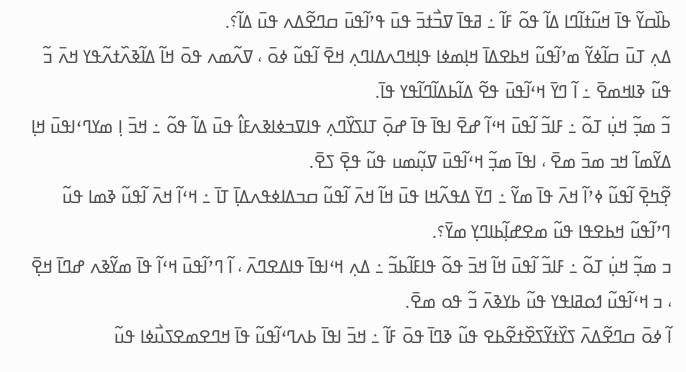ߕߊ߰ߛߌ߬ ߟߊ߫ ߞߎ߬ߙߊ߬ߣߊ ߡߊ߬ ߟߋ߬ ߓߊ߬ ߸ ߥߟߊ߫ ߜߏ߯ߙߏ߫ ߟߎ߫ ߟߴߊ߬ߟߎ߫ ߛߣߐ߬ߡߍ ߟߎ߫ ߡߊ߬؟.
ߡߍ߲ ߠߎ߫ ߛߊ߬ߦߌ߬ ߘߴߊ߬ߟߎ߬ ߞߕߐߡߊ߫ ߞߊ߲ߘߦߊ ߟߊ߲ߞߣߍߡߊߣߍ߲ ߞߐ߫ ߊ߬ߟߎ߬ ߦߋ߫ ، ߜߍ߬ߘߍ ߟߋ߫ ߞߊ߬ ߡߊ߬ߢߍ߰ߙߍ߬ߟߌ ߞߍ߫ ߏ߬ ߟߎ߬ ߢߊߞߘߐ߫ ߸ ߊ߬ ߣߌ߫ ߞߵߊ߬ߟߎ߫ ߟߐ߬ ߡߊ߬ߕߡߊ߬ߣߊ߬ߟߌ ߟߊ߫.
ߏ߬ ߘߏ߲߬ ߞߎ߲߭ ߠߋ߬ ߸ ߓߊߏ߬ ߊ߬ߟߎ߫ ߞߵߊ߬ ߝߐ߫ ߊߟߊ߫ ߟߊ߫ ߝߋ߲߫ ߠߊߖߌ߰ߣߍ߲ ߟߊߜߏߦߊߢߍߓߊ߮ ߟߎ߫ ߡߊ߬ ߟߋ߬ ߸ ߞߏ߫ ߊ߲ ߘߌߣߵߊߟߎ߫ ߞߊ߲ ߡߌ߬ߘߊ߬ ߞߏ ߘߏ߫ ߘߐ߫ ، ߊߟߊ߫ ߘߏ߲߬ ߞߵߊ߬ߟߎ߫ ߜߎ߲߬ߘߎ ߟߎ߬ ߟߐ߲߫ ߖߐ߫.
ߐ߲߬ߤߐ߲߫ ߊ߬ߟߎ߬ ߦߴߊ߬ ߞߍ߫ ߟߊ߫ ߘߌ߬ ߸ ߣߌ߫ ߡߟߍ߬ߞߊ ߟߎ߫ ߞߊ߬ ߞߍ߫ ߊ߬ߟߎ߬ ߛߏߡߊߦߟߍߡߊ߲߫ ߠߊ߫ ߸ ߞߵߊ߬ ߞߍ߫ ߊ߬ߟߎ߬ ߢߘߊ ߟߎ߬ ߣߴߊ߬ߟߎ߬ ߞߕߐߟߊ ߟߎ߬ ߘߐߝߊ߲߬ߕߊߣߌ߲ ߘߌ߫؟.
ߏ ߘߏ߲߬ ߞߎ߲߭ ߠߋ߬ ߸ ߓߊߏ߬ ߊ߬ߟߎ߫ ߞߊ߬ ߞߏ߫ ߟߋ߬ ߟߊߓߊ߬ߕߏ߬ ߸ ߡߍ߲ ߞߵߊߟߊ߫ ߟߊߡߐߣߍ߫ ، ߊ߬ ߣߴߊ߬ߟߎ߫ ߞߵߊ߬ ߟߊ߫ ߘߌ߬ߢߍ ߝߣߊ߫ ߞߐ߲߫ ، ߏ ߞߵߊ߬ߟߎ߬ ߗߋߥߊߟߌ ߟߎ߬ ߕߌߢߍ߫ ߏ߬ ߟߋ ߘߐ߫.
ߊ߬ ߦߋ߫ ߛߣߐ߬ߡߍ߫ ߖߌ߰ߙߌ߬ߖߐ߰ߙߐ߬ߕߐ ߟߎ߬ ߢߣߊ߫ ߟߋ߫ ߓߊ߬ ߸ ߞߏ߫ ߊߟߊ߫ ߕߍߣߵߊ߬ߟߎ߬ ߟߊ߫ ߞߣߐߘߐߖߎ߯ߦߊ ߟߎ߬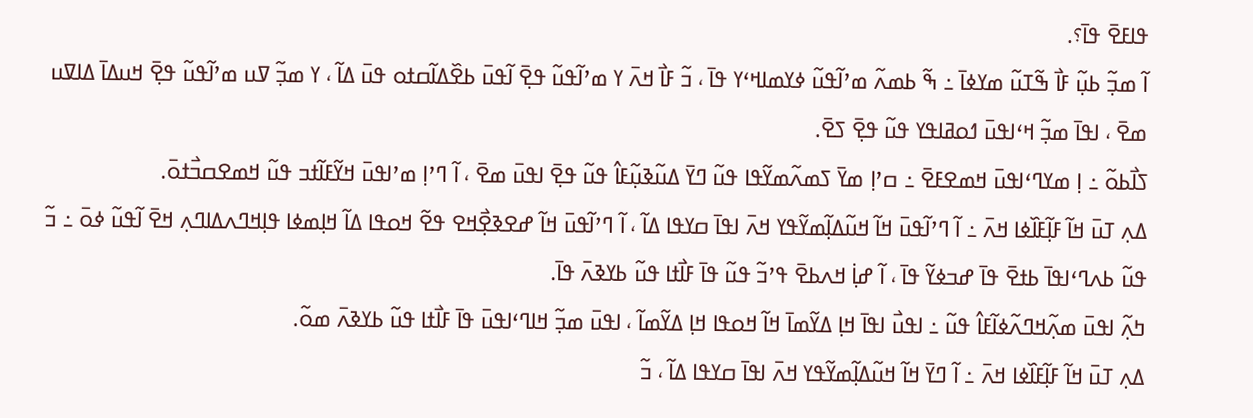ߟߊߓߐ߫ ߟߊ߫؟.
ߊ߬ ߘߏ߲߬ ߕߎ߲߬ ߓߊ߯ ߒ߬ߠߎ߬ ߘߌߦߊ߫ ߸ ߒ߬ ߕߘߍ߬ ߘߴߊ߬ߟߎ߬ ߦߌߘߊߞߵߌ ߟߊ߫ ، ߏ߬ ߓߊ߯ ߞߍ߫ ߌ ߘߴߊ߬ߟߎ߬ ߟߐ߲߫ ߊ߬ߟߎ߫ ߕߐ߰ߡߊ߬ߛߙߋ ߟߎ߫ ߡߊ߬ ، ߌ ߘߏ߲߬ ߜߎ ߘߴߊ߬ߟߎ߬ ߟߐ߲߫ ߞߎߡߊ߫ ߡߊߜߎ ߘߐ߫ ، ߊߟߊ߫ ߘߏ߲߬ ߞߵߊߟߎ߫ ߗߋߥߊߟߌ ߟߎ߬ ߟߐ߲߫ ߖߐ߫.
ߖߊ߯ߕߋ߬ ߸ ߊ߲ ߘߌߣߵߊߟߎ߫ ߞߘߐߓߐ߫ ߸ ߛߴߊ߲ ߘߌ߫ ߖߘߍ߬ߘߌ߬ߟߊ ߟߎ߬ ߣߌ߫ ߡߎ߬ߢߎ߲߬ߓߊ߮ ߟߎ߬ ߟߐ߲߫ ߊߟߎ߫ ߘߐ߫ ، ߊ߬ ߣߴߊ߲ ߘߴߊߟߎ߫ ߞߌ߬ߓߊ߬ߙߏ ߟߎ߬ ߞߘߐߛߏ߯ߙߋ߫.
ߡߍ߲ ߠߎ߫ ߞߊ߬ ߓߊ߲߬ߓߊ߰ߦߊ ߞߍ߫ ߸ ߊ߬ ߣߴߊ߬ߟߎ߫ ߞߊ߬ ߞߎ߬ߡߊ߲߬ߘߌ߬ߟߌ ߞߍ߫ ߊߟߊ߫ ߛߌߟߊ ߡߊ߬ ، ߊ߬ ߣߴߊ߬ߟߎ߫ ߞߊ߬ ߝߐߢߐ߲߯ߞߐ ߟߐ߬ ߞߋߟߊ ߡߊ߬ ߞߊ߲ߘߦߊ ߟߊ߲ߞߣߍߡߊߣߍ߲ ߞߐ߫ ߊ߬ߟߎ߬ ߦߋ߫ ߸ ߏ߬ ߟߎ߬ ߕߍߣߵߊߟߊ߫ ߕߙߐ߫ ߟߊ߫ ߝߏߦߌ߬ ߟߊ߫ ، ߊ߬ ߝߊ߲߭ ߞߍߕߐ߫ ߟߴߏ߬ ߟߎ߬ ߟߊ߫ ߓߊ߯ߙߊ ߟߎ߬ ߕߌߢߍ߫ ߟߊ߫.
ߤߍ߲߬ ߊߟߎ߫ ߘߍ߲߬ߞߣߍ߬ߦߊ߬ߓߊ߮ ߟߎ߬ ߸ ߊߟߎ߯ ߊߟߊ߫ ߞߊ߲ ߡߌ߬ߘߊ߫ ߞߊ߬ ߞߋߟߊ ߞߊ߲ ߡߌ߬ߘߊ߬ ، ߊߟߎ߫ ߘߏ߲߬ ߞߊߣߵߊߟߎ߫ ߟߊ߫ ߓߊ߯ߙߊ ߟߎ߬ ߕߌߢߍ߫ ߘߋ߬.
ߡߍ߲ ߠߎ߫ ߞߊ߬ ߓߊ߲߬ߓߊ߰ߦߊ ߞߍ߫ ߸ ߊ߬ ߣߌ߫ ߞߊ߬ ߞߎ߬ߡߊ߲߬ߘߌ߬ߟߌ ߞߍ߫ ߊߟߊ߫ ߛߌߟߊ ߡߊ߬ ، ߏ߬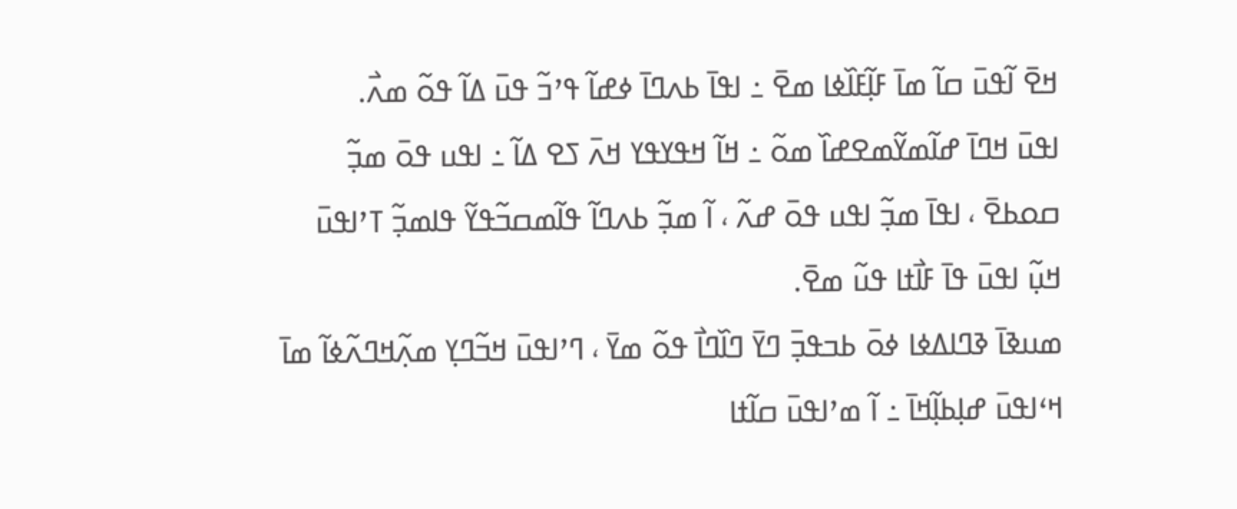ߞߐ߫ ߊ߬ߟߎ߫ ߛߊ߬ ߘߊ߫ ߓߊ߲߬ߓߊ߰ߦߊ ߘߐ߫ ߸ ߊߟߊ߫ ߕߍߣߊ߫ ߦߝߊ߬ ߟߴߏ߬ ߟߎ߫ ߡߊ߬ ߟߋ߬ ߘߍ߯.
ߊߟߎ߫ ߞߣߊ߫ ߝߊ߬ߘߌ߬ߘߐߝߊ߰ ߘߋ߬ ߸ ߞߊ߬ ߞߟߌߟߌ ߞߍ߫ ߖߐ ߡߊ߬ ߸ ߊߟߎ ߟߋ߫ ߘߏ߲߬ ߛߋߕߐ߫ ، ߊߟߊ߫ ߘߏ߲߬ ߊߟߎ ߟߋ߫ ߝߍ߬ ، ߊ߬ ߘߏ߲߬ ߕߍߣߊ߬ ߟߊ߬ߘߛߏ߬ߟߌ߬ ߟߊߘߏ߲߬ ߠߴߊߟߎ߫ ߞߎ߲߬ ߊߟߎ߫ ߟߊ߫ ߓߊ߯ߙߊ ߟߎ߬ ߘߐ߫.
ߘߎߢߊ߫ ߢߣߊߡߦߊ ߦߋ߫ ߕߏߟߏ߲߫ ߣߌ߫ ߣߊ߰ߣߊ߯ ߟߋ߬ ߘߌ߫ ، ߣߴߊߟߎ߫ ߞߏ߬ߣߌ߲ ߘߍ߲߬ߞߣߍ߬ߦߊ߬ ߘߊ߫ ߞߵߊߟߎ߫ ߝߊ߲ߕߊ߲߬ߞߊ߫ ߸ ߊ߬ ߘߴߊߟߎ߫ ߛߊ߬ߙߊ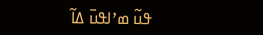ߟߎ߬ ߘߴߊߟߎ߫ ߡߊ߬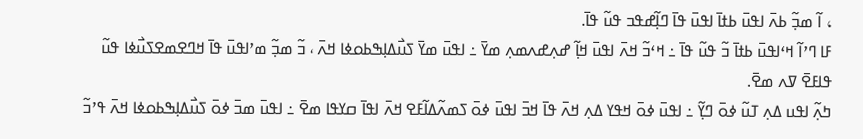، ߊ߬ ߘߏ߲߬ ߕߍ߫ ߊߟߎ߫ ߕߙߊ߫ ߊߟߎ߫ ߟߊ߫ ߣߊ߲߬ߝߟߏ ߟߎ߬ ߟߊ߫.
ߓߊ ߣߴߊ߬ ߞߵߊߟߎ߫ ߕߙߊ߫ ߏ߬ ߟߎ߬ ߟߊ߫ ߸ ߞߵߏ߬ ߞߍ߫ ߊߟߎ߫ ߞߊ߲߬ ߝߍ߲ߝߍߘߍ߲ ߘߌ߫ ߸ ߊߟߎ߫ ߘߌ߫ ߖߎ߯ߡߊ߲ߒߕߋߦߊ ߞߍ߫ ، ߏ߬ ߘߏ߲߬ ߘߴߊߟߎ߫ ߟߊ߫ ߞߣߐߘߐߖߎ߯ߦߊ ߟߎ߬ ߟߊߓߐ߫ ߜߍ ߘߐ߫.
ߤߍ߲߬ ߊߟߎ ߡߍ߲ ߠߎ߬ ߦߋ߫ ߣߌ߲߬ ߸ ߊߟߎ߫ ߦߋ߫ ߞߟߌ ߡߍ߲ ߞߍ߫ ߟߊ߫ ߞߏ߫ ߊߟߎ߫ ߦߋ߫ ߖߘߍ߬ߡߊ߬ߓߐ ߞߍ߫ ߊߟߊ߫ ߛߌߟߊ ߘߐ߫ ߸ ߊߟߎ߫ ߘߏ߫ ߦߋ߫ ߖߎ߯ߡߊ߲ߒߕߋߦߊ ߞߍ߫ ߟߴߏ߬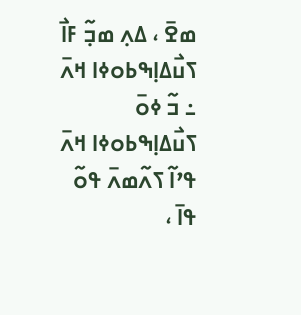ߘߐ߫ ، ߡߍ߲ ߘߏ߲߬ ߓߊ߯ ߖߎ߯ߡߊ߲ߒߕߋߦߊ ߞߍ߫ ߸ ߏ߬ ߦߋ߫ ߖߎ߯ߡߊ߲ߒߕߋߦߊ ߞߍ߫ ߟߴߊ߬ ߖߍ߬ߘߍ߫ ߟߋ߬ ߟߊ߫ ،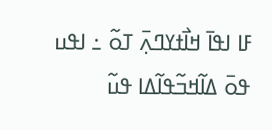ߓߊ ߊߟߊ߫ ߞߊ߯ߙߌߣߍ߲߫ ߠߋ߬ ߸ ߊߟߎ ߟߋ߫ ߡߊ߬ߞߏ߬ߟߊ߬ߡߊ ߟߎ߬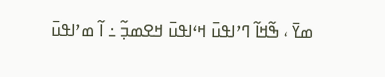ߘߌ߫ ، ߒ߬ߞߊ߬ ߣߴߊߟߎ߫ ߞߵߊߟߎ߫ ߞߐߘߏ߲߬ ߸ ߊ߬ ߘߴߊߟߎ߫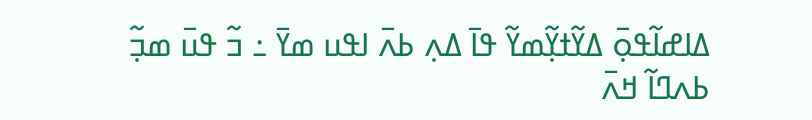ߡߊߝߊ߬ߟߋ߲߫ ߡߌ߬ߙߌ߲߬ߘߌ߬ ߟߊ߫ ߡߍ߲ ߕߍ߫ ߊߟߎ ߘߌ߫ ߸ ߏ߬ ߟߎ߫ ߘߏ߲߬ ߕߍߣߊ߬ ߞߍ߫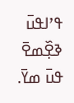ߟߴߊߟߎ߫ ߢߐ߲߰ߘߐ߫ ߟߎ߫ ߘߌ߫.